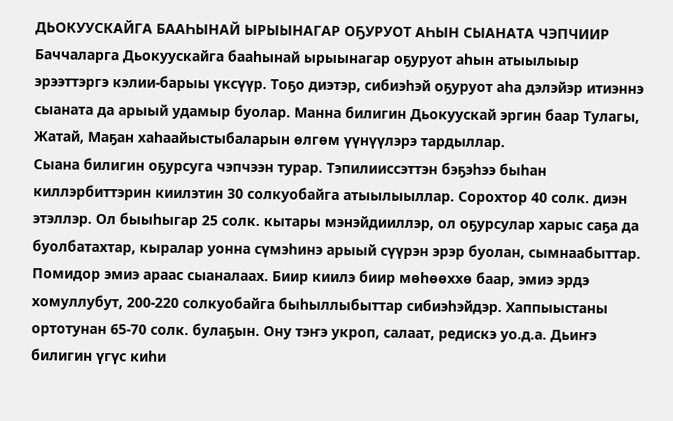ДЬОКУУСКАЙГА БААҺЫНАЙ ЫРЫЫНАГАР ОҔУРУОТ АҺЫН СЫАНАТА ЧЭПЧИИР
Баччаларга Дьокуускайга бааһынай ырыынагар оҕуруот аһын атыылыыр эрээттэргэ кэлии-барыы үксүүр. Тоҕо диэтэр, сибиэһэй оҕуруот аһа дэлэйэр итиэннэ сыаната да арыый удамыр буолар. Манна билигин Дьокуускай эргин баар Тулагы, Жатай, Маҕан хаһаайыстыбаларын өлгөм үүнүүлэрэ тардыллар.
Сыана билигин оҕурсуга чэпчээн турар. Тэпилииссэттэн бэҕэһээ быһан киллэрбиттэрин киилэтин 30 солкуобайга атыылыыллар. Сорохтор 40 солк. диэн этэллэр. Ол быыһыгар 25 солк. кытары мэнэйдииллэр, ол оҕурсулар харыс саҕа да буолбатахтар, кыралар уонна сүмэһинэ арыый сүүрэн эрэр буолан, сымнаабыттар. Помидор эмиэ араас сыаналаах. Биир киилэ биир мөһөөххө баар, эмиэ эрдэ хомуллубут, 200-220 солкуобайга быһыллыбыттар сибиэһэйдэр. Хаппыыстаны ортотунан 65-70 солк. булаҕын. Ону тэҥэ укроп, салаат, редискэ уо.д.а. Дьиҥэ билигин үгүс киһи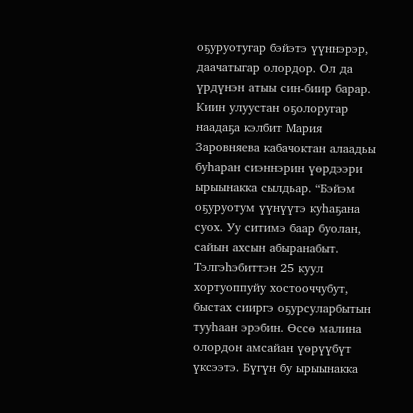оҕуруотугар бэйэтэ үүннэрэр, даачатыгар олордор. Ол да үрдүнэн атыы син-биир барар.
Киин улуустан оҕолоругар наадаҕа кэлбит Мария Заровняева кабачоктан алаадьы буһаран сиэннэрин үөрдээри ырыынакка сылдьар. “Бэйэм оҕуруотум үүнүүтэ куһаҕана суох. Уу ситимэ баар буолан, сайын ахсын абыранабыт. Тэлгэһэбиттэн 25 куул хортуоппуйу хостооччубут, быстах сииргэ оҕурсуларбытын тууһаан эрэбин. Өссө малина олордон амсайан үөрүүбүт үксээтэ. Бүгүн бу ырыынакка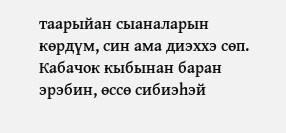таарыйан сыаналарын көрдүм, син ама диэххэ сөп. Кабачок кыбынан баран эрэбин, өссө сибиэһэй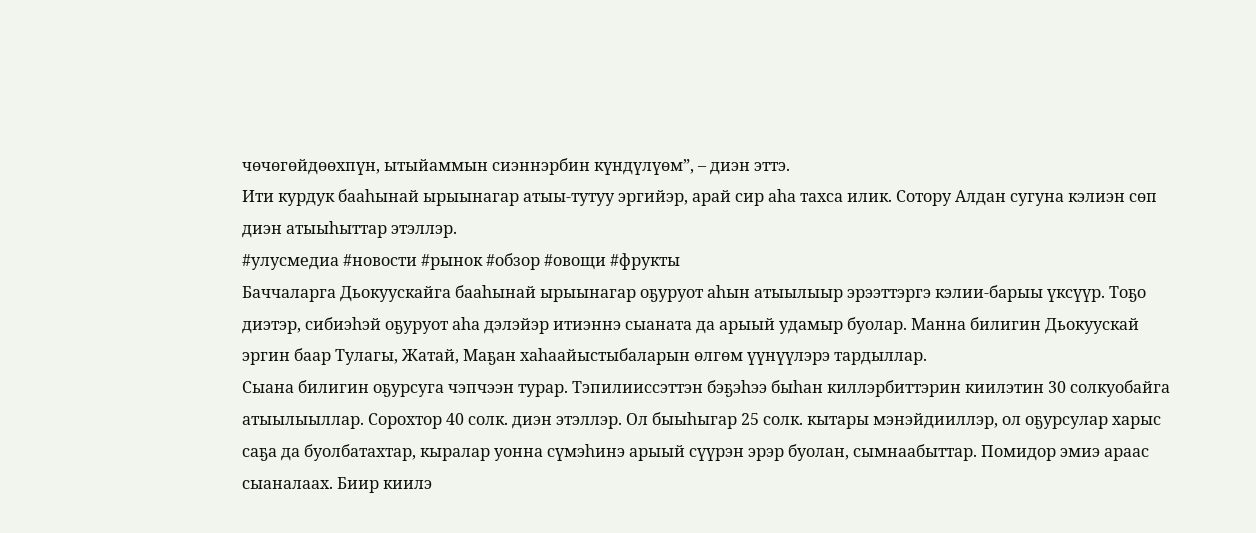чөчөгөйдөөхпүн, ытыйаммын сиэннэрбин күндүлүөм”, – диэн эттэ.
Ити курдук бааһынай ырыынагар атыы-тутуу эргийэр, арай сир аһа тахса илик. Сотору Алдан сугуна кэлиэн сөп диэн атыыһыттар этэллэр.
#улусмедиа #новости #рынок #обзор #овощи #фрукты
Баччаларга Дьокуускайга бааһынай ырыынагар оҕуруот аһын атыылыыр эрээттэргэ кэлии-барыы үксүүр. Тоҕо диэтэр, сибиэһэй оҕуруот аһа дэлэйэр итиэннэ сыаната да арыый удамыр буолар. Манна билигин Дьокуускай эргин баар Тулагы, Жатай, Маҕан хаһаайыстыбаларын өлгөм үүнүүлэрэ тардыллар.
Сыана билигин оҕурсуга чэпчээн турар. Тэпилииссэттэн бэҕэһээ быһан киллэрбиттэрин киилэтин 30 солкуобайга атыылыыллар. Сорохтор 40 солк. диэн этэллэр. Ол быыһыгар 25 солк. кытары мэнэйдииллэр, ол оҕурсулар харыс саҕа да буолбатахтар, кыралар уонна сүмэһинэ арыый сүүрэн эрэр буолан, сымнаабыттар. Помидор эмиэ араас сыаналаах. Биир киилэ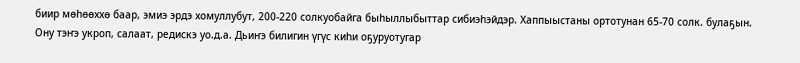биир мөһөөххө баар, эмиэ эрдэ хомуллубут, 200-220 солкуобайга быһыллыбыттар сибиэһэйдэр. Хаппыыстаны ортотунан 65-70 солк. булаҕын. Ону тэҥэ укроп, салаат, редискэ уо.д.а. Дьиҥэ билигин үгүс киһи оҕуруотугар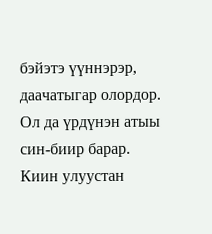бэйэтэ үүннэрэр, даачатыгар олордор. Ол да үрдүнэн атыы син-биир барар.
Киин улуустан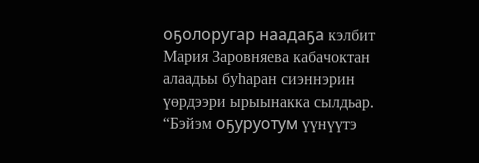оҕолоругар наадаҕа кэлбит Мария Заровняева кабачоктан алаадьы буһаран сиэннэрин үөрдээри ырыынакка сылдьар. “Бэйэм оҕуруотум үүнүүтэ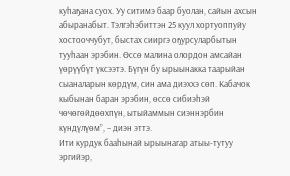куһаҕана суох. Уу ситимэ баар буолан, сайын ахсын абыранабыт. Тэлгэһэбиттэн 25 куул хортуоппуйу хостооччубут, быстах сииргэ оҕурсуларбытын тууһаан эрэбин. Өссө малина олордон амсайан үөрүүбүт үксээтэ. Бүгүн бу ырыынакка таарыйан сыаналарын көрдүм, син ама диэххэ сөп. Кабачок кыбынан баран эрэбин, өссө сибиэһэй чөчөгөйдөөхпүн, ытыйаммын сиэннэрбин күндүлүөм”, – диэн эттэ.
Ити курдук бааһынай ырыынагар атыы-тутуу эргийэр,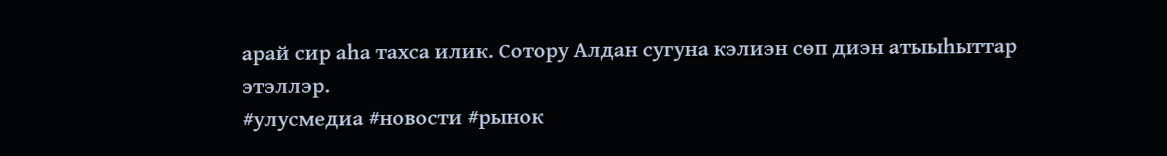арай сир аһа тахса илик. Сотору Алдан сугуна кэлиэн сөп диэн атыыһыттар этэллэр.
#улусмедиа #новости #рынок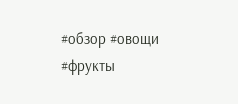#обзор #овощи #фрукты